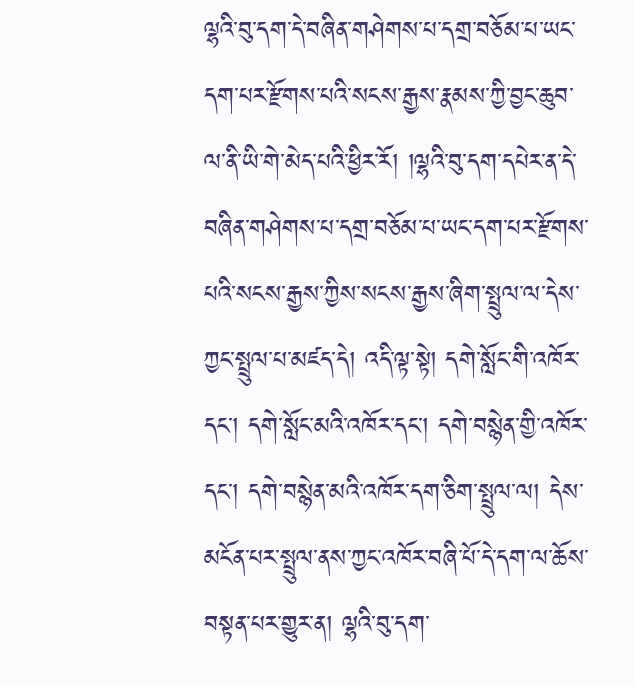ལྷའི་བུ་དག་དེ་བཞིན་གཤེགས་པ་དགྲ་བཅོམ་པ་ཡང་དག་པར་རྫོགས་པའི་སངས་རྒྱས་རྣམས་ཀྱི་བྱང་ཆུབ་ལ་ནི་ཡི་གེ་མེད་པའི་ཕྱིར་རོ། །ལྷའི་བུ་དག་དཔེར་ན་དེ་བཞིན་གཤེགས་པ་དགྲ་བཅོམ་པ་ཡང་དག་པར་རྫོགས་པའི་སངས་རྒྱས་ཀྱིས་སངས་རྒྱས་ཞིག་སྤྲུལ་ལ་དེས་ཀྱང་སྤྲུལ་པ་མཛད་དེ། འདི་ལྟ་སྟེ། དགེ་སློང་གི་འཁོར་དང་། དགེ་སློང་མའི་འཁོར་དང་། དགེ་བསྙེན་གྱི་འཁོར་དང་། དགེ་བསྙེན་མའི་འཁོར་དག་ཅིག་སྤྲུལ་ལ། དེས་མངོན་པར་སྤྲུལ་ནས་ཀྱང་འཁོར་བཞི་པོ་དེ་དག་ལ་ཆོས་བསྟན་པར་གྱུར་ན། ལྷའི་བུ་དག་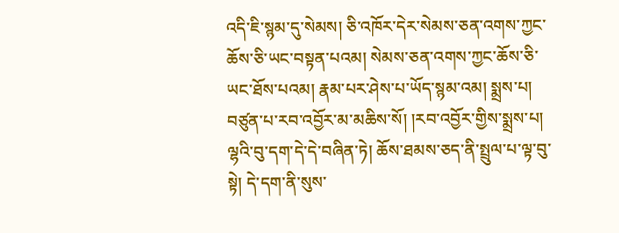འདི་ཇི་སྙམ་དུ་སེམས། ཅི་འཁོར་དེར་སེམས་ཅན་འགས་ཀྱང་ཆོས་ཅི་ཡང་བསྟན་པའམ། སེམས་ཅན་འགས་ཀྱང་ཆོས་ཅི་ཡང་ཐོས་པའམ། རྣམ་པར་ཤེས་པ་ཡོད་སྙམ་འམ། སྨྲས་པ། བཙུན་པ་རབ་འབྱོར་མ་མཆིས་སོ། །རབ་འབྱོར་གྱིས་སྨྲས་པ། ལྷའི་བུ་དག་དེ་དེ་བཞིན་ཏེ། ཆོས་ཐམས་ཅད་ནི་སྤྲུལ་པ་ལྟ་བུ་སྟེ། དེ་དག་ནི་སུས་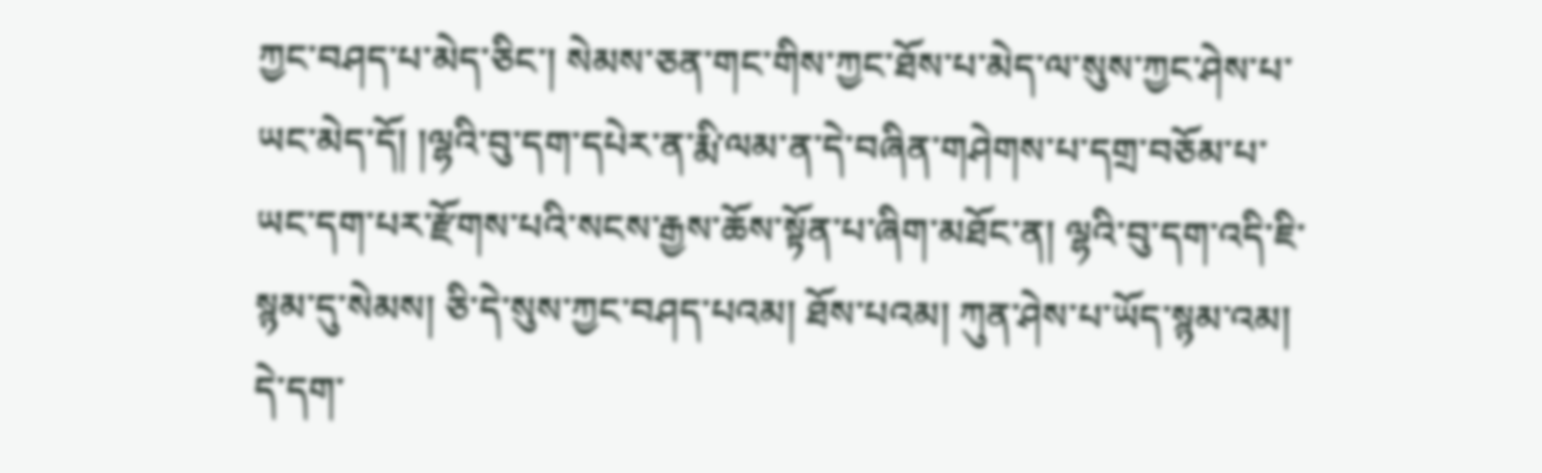ཀྱང་བཤད་པ་མེད་ཅིང་། སེམས་ཅན་གང་གིས་ཀྱང་ཐོས་པ་མེད་ལ་སུས་ཀྱང་ཤེས་པ་ཡང་མེད་དོ། །ལྷའི་བུ་དག་དཔེར་ན་རྨི་ལམ་ན་དེ་བཞིན་གཤེགས་པ་དགྲ་བཅོམ་པ་ཡང་དག་པར་རྫོགས་པའི་སངས་རྒྱས་ཆོས་སྟོན་པ་ཞིག་མཐོང་ན། ལྷའི་བུ་དག་འདི་ཇི་སྙམ་དུ་སེམས། ཅི་དེ་སུས་ཀྱང་བཤད་པའམ། ཐོས་པའམ། ཀུན་ཤེས་པ་ཡོད་སྙམ་འམ། དེ་དག་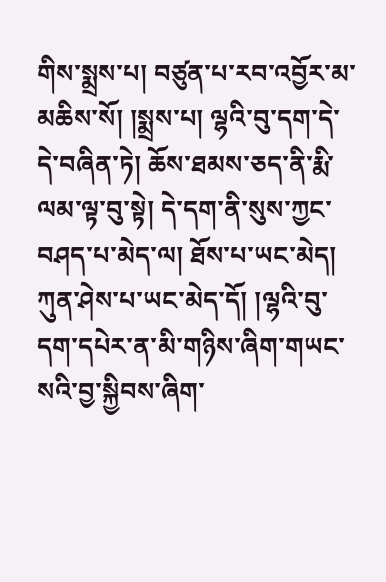གིས་སྨྲས་པ། བཙུན་པ་རབ་འབྱོར་མ་མཆིས་སོ། །སྨྲས་པ། ལྷའི་བུ་དག་དེ་དེ་བཞིན་ཏེ། ཆོས་ཐམས་ཅད་ནི་རྨི་ལམ་ལྟ་བུ་སྟེ། དེ་དག་ནི་སུས་ཀྱང་བཤད་པ་མེད་ལ། ཐོས་པ་ཡང་མེད། ཀུན་ཤེས་པ་ཡང་མེད་དོ། །ལྷའི་བུ་དག་དཔེར་ན་མི་གཉིས་ཞིག་གཡང་སའི་བྱ་སྐྱིབས་ཞིག་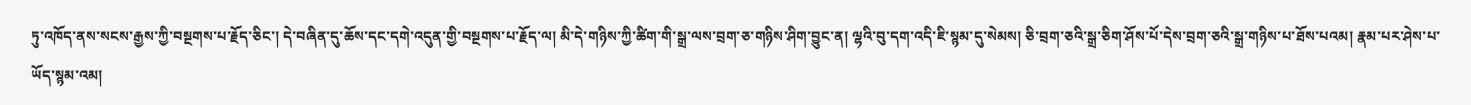ཏུ་འཁོད་ནས་སངས་རྒྱས་ཀྱི་བསྔགས་པ་རྗོད་ཅིང་། དེ་བཞིན་དུ་ཆོས་དང་དགེ་འདུན་གྱི་བསྔགས་པ་རྗོད་ལ། མི་དེ་གཉིས་ཀྱི་ཚིག་གི་སྒྲ་ལས་བྲག་ཅ་གཉིས་ཤིག་བྱུང་ན། ལྷའི་བུ་དག་འདི་ཇི་སྙམ་དུ་སེམས། ཅི་བྲག་ཅའི་སྒྲ་ཅིག་ཤོས་པོ་དེས་བྲག་ཅའི་སྒྲ་གཉིས་པ་ཐོས་པའམ། རྣམ་པར་ཤེས་པ་ཡོད་སྙམ་འམ།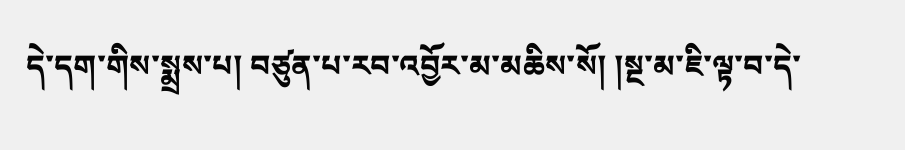དེ་དག་གིས་སྨྲས་པ། བཙུན་པ་རབ་འབྱོར་མ་མཆིས་སོ། །སྔ་མ་ཇི་ལྟ་བ་དེ་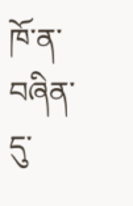ཁོ་ན་བཞིན་དུ་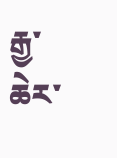རྒྱ་ཆེར་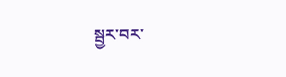སྦྱར་བར་